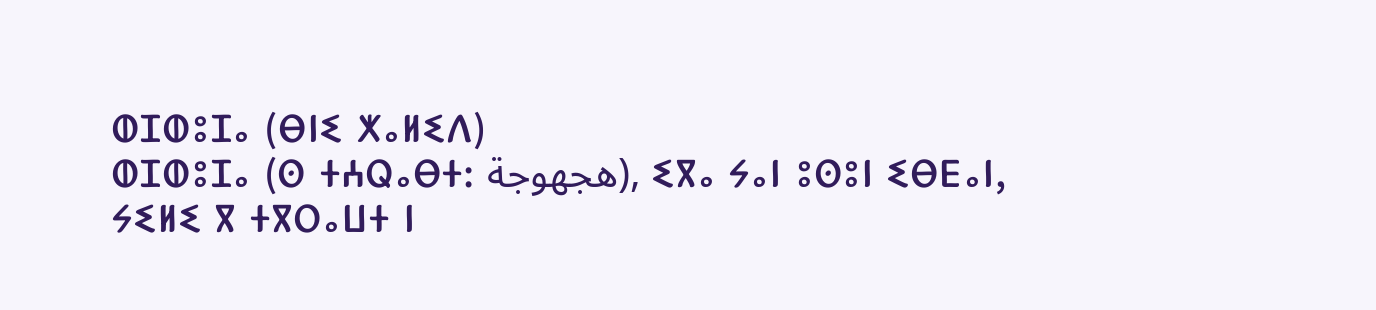ⵀⵊⵀⵓⵊⴰ (ⴱⵏⵉ ⵅⴰⵍⵉⴷ)
ⵀⵊⵀⵓⵊⴰ (ⵙ ⵜⵄⵕⴰⴱⵜ: هجهوجة), ⵉⴳⴰ ⵢⴰⵏ ⵓⵙⵓⵏ ⵉⴱⴹⴰⵏ, ⵢⵉⵍⵉ ⴳ ⵜⴳⵔⴰⵡⵜ ⵏ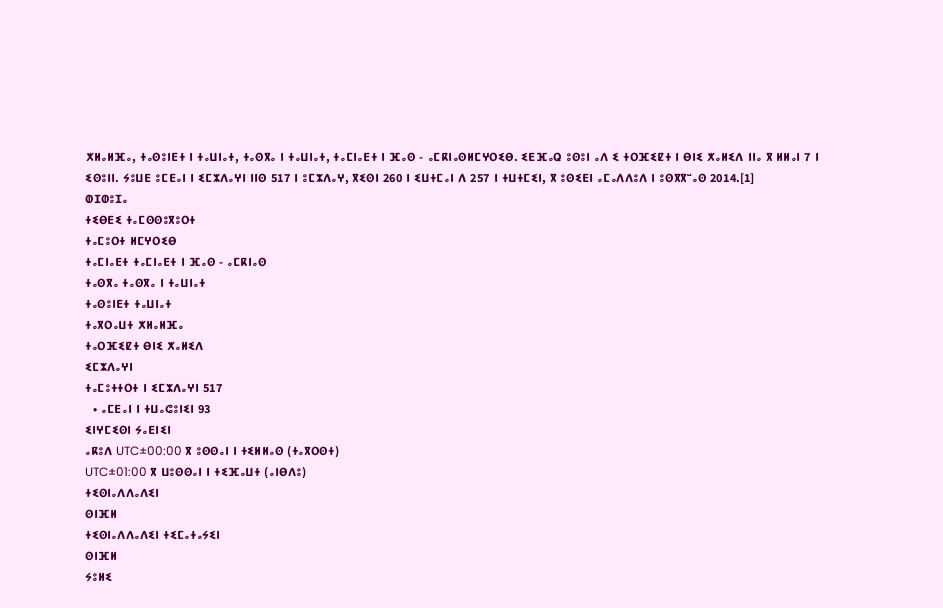ⵅⵍⴰⵍⴼⴰ, ⵜⴰⵙⵓⵏⴹⵜ ⵏ ⵜⴰⵡⵏⴰⵜ, ⵜⴰⵙⴳⴰ ⵏ ⵜⴰⵡⵏⴰⵜ, ⵜⴰⵎⵏⴰⴹⵜ ⵏ ⴼⴰⵙ - ⴰⵎⴽⵏⴰⵙⵍⵎⵖⵔⵉⴱ. ⵉⴹⴼⴰⵕ ⵓⵙⵓⵏ ⴰⴷ ⵉ ⵜⵔⴼⵉⵇⵜ ⵏ ⴱⵏⵉ ⵅⴰⵍⵉⴷ ⵏⵏⴰ ⴳ ⵍⵍⴰⵏ 7 ⵏ ⵉⵙⵓⵏⵏ. ⵢⵓⵡⴹ ⵓⵎⴹⴰⵏ ⵏ ⵉⵎⵣⴷⴰⵖⵏ ⵏⵏⵙ 517 ⵏ ⵓⵎⵣⴷⴰⵖ, ⴳⵉⵙⵏ 260 ⵏ ⵉⵡⵜⵎⴰⵏ ⴷ 257 ⵏ ⵜⵡⵜⵎⵉⵏ, ⴳ ⵓⵙⵉⴹⵏ ⴰⵎⴰⴷⴷⵓⴷ ⵏ ⵓⵙⴳⴳⵯⴰⵙ 2014.[1]
ⵀⵊⵀⵓⵊⴰ
ⵜⵉⴱⴹⵉ ⵜⴰⵎⵙⵙⵓⴳⵓⵔⵜ
ⵜⴰⵎⵓⵔⵜ ⵍⵎⵖⵔⵉⴱ
ⵜⴰⵎⵏⴰⴹⵜ ⵜⴰⵎⵏⴰⴹⵜ ⵏ ⴼⴰⵙ - ⴰⵎⴽⵏⴰⵙ
ⵜⴰⵙⴳⴰ ⵜⴰⵙⴳⴰ ⵏ ⵜⴰⵡⵏⴰⵜ
ⵜⴰⵙⵓⵏⴹⵜ ⵜⴰⵡⵏⴰⵜ
ⵜⴰⴳⵔⴰⵡⵜ ⵅⵍⴰⵍⴼⴰ
ⵜⴰⵔⴼⵉⵇⵜ ⴱⵏⵉ ⵅⴰⵍⵉⴷ
ⵉⵎⵣⴷⴰⵖⵏ
ⵜⴰⵎⵓⵜⵜⵔⵜ ⵏ ⵉⵎⵣⴷⴰⵖⵏ 517
  • ⴰⵎⴹⴰⵏ ⵏ ⵜⵡⴰⵛⵓⵏⵉⵏ 93
ⵉⵏⵖⵎⵉⵙⵏ ⵢⴰⴹⵏⵉⵏ
ⴰⴽⵓⴷ UTC±00:00 ⴳ ⵓⵙⵙⴰⵏ ⵏ ⵜⵉⵍⵍⴰⵙ (ⵜⴰⴳⵔⵙⵜ)
UTC±01:00 ⴳ ⵡⵓⵙⵙⴰⵏ ⵏ ⵜⵉⴼⴰⵡⵜ (ⴰⵏⴱⴷⵓ)
ⵜⵉⵙⵏⴰⴷⴷⴰⴷⵉⵏ
ⵙⵏⴼⵍ
ⵜⵉⵙⵏⴰⴷⴷⴰⴷⵉⵏ ⵜⵉⵎⴰⵜⴰⵢⵉⵏ
ⵙⵏⴼⵍ
ⵢⵓⵍⵉ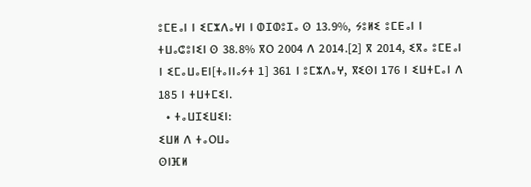ⵓⵎⴹⴰⵏ ⵏ ⵉⵎⵣⴷⴰⵖⵏ ⵏ ⵀⵊⵀⵓⵊⴰ ⵙ 13.9%, ⵢⵓⵍⵉ ⵓⵎⴹⴰⵏ ⵏ ⵜⵡⴰⵛⵓⵏⵉⵏ ⵙ 38.8% ⴳⵔ 2004 ⴷ 2014.[2] ⴳ 2014, ⵉⴳⴰ ⵓⵎⴹⴰⵏ ⵏ ⵉⵎⴰⵡⴰⴹⵏ[ⵜⴰⵏⵏⴰⵢⵜ 1] 361 ⵏ ⵓⵎⵣⴷⴰⵖ, ⴳⵉⵙⵏ 176 ⵏ ⵉⵡⵜⵎⴰⵏ ⴷ 185 ⵏ ⵜⵡⵜⵎⵉⵏ.
  • ⵜⴰⵡⵊⵉⵡⵉⵏ:
ⵉⵡⵍ ⴷ ⵜⴰⵔⵡⴰ
ⵙⵏⴼⵍ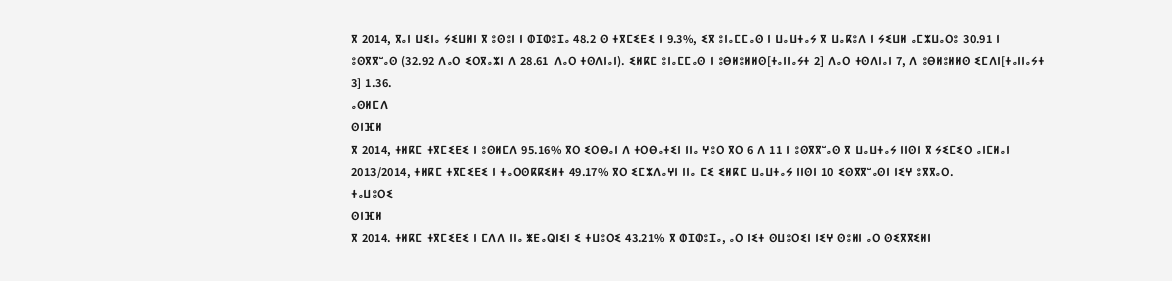ⴳ 2014, ⴳⴰⵏ ⵡⵉⵏⴰ ⵢⵉⵡⵍⵏ ⴳ ⵓⵙⵓⵏ ⵏ ⵀⵊⵀⵓⵊⴰ 48.2 ⵙ ⵜⴳⵎⵉⴹⵉ ⵏ 9.3%, ⵉⴳ ⵓⵏⴰⵎⵎⴰⵙ ⵏ ⵡⴰⵡⵜⴰⵢ ⴳ ⵡⴰⴽⵓⴷ ⵏ ⵢⵉⵡⵍ ⴰⵎⵣⵡⴰⵔⵓ 30.91 ⵏ ⵓⵙⴳⴳⵯⴰⵙ (32.92 ⴷⴰⵔ ⵉⵔⴳⴰⵣⵏ ⴷ 28.61 ⴷⴰⵔ ⵜⵙⴷⵏⴰⵏ). ⵉⵍⴽⵎ ⵓⵏⴰⵎⵎⴰⵙ ⵏ ⵓⴱⵍⵓⵍⵍⵙ[ⵜⴰⵏⵏⴰⵢⵜ 2] ⴷⴰⵔ ⵜⵙⴷⵏⴰⵏ 7, ⴷ ⵓⴱⵍⵓⵍⵍⵙ ⵉⵎⴷⵏ[ⵜⴰⵏⵏⴰⵢⵜ 3] 1.36.
ⴰⵙⵍⵎⴷ
ⵙⵏⴼⵍ
ⴳ 2014, ⵜⵍⴽⵎ ⵜⴳⵎⵉⴹⵉ ⵏ ⵓⵙⵍⵎⴷ 95.16% ⴳⵔ ⵉⵔⴱⴰⵏ ⴷ ⵜⵔⴱⴰⵜⵉⵏ ⵏⵏⴰ ⵖⵓⵔ ⴳⵔ 6 ⴷ 11 ⵏ ⵓⵙⴳⴳⵯⴰⵙ ⴳ ⵡⴰⵡⵜⴰⵢ ⵏⵏⵙⵏ ⴳ ⵢⵉⵎⵉⵔ ⴰⵏⵎⵍⴰⵏ 2013/2014, ⵜⵍⴽⵎ ⵜⴳⵎⵉⴹⵉ ⵏ ⵜⴰⵔⵙⴽⴽⵉⵍⵜ 49.17% ⴳⵔ ⵉⵎⵣⴷⴰⵖⵏ ⵏⵏⴰ ⵎⵉ ⵉⵍⴽⵎ ⵡⴰⵡⵜⴰⵢ ⵏⵏⵙⵏ 10 ⵉⵙⴳⴳⵯⴰⵙⵏ ⵏⵉⵖ ⵓⴳⴳⴰⵔ.
ⵜⴰⵡⵓⵔⵉ
ⵙⵏⴼⵍ
ⴳ 2014. ⵜⵍⴽⵎ ⵜⴳⵎⵉⴹⵉ ⵏ ⵎⴷⴷ ⵏⵏⴰ ⵥⴹⴰⵕⵏⵉⵏ ⵉ ⵜⵡⵓⵔⵉ 43.21% ⴳ ⵀⵊⵀⵓⵊⴰ, ⴰⵔ ⵏⵉⵜ ⵙⵡⵓⵔⵉⵏ ⵏⵉⵖ ⵙⵓⵍⵏ ⴰⵔ ⵙⵉⴳⴳⵉⵍⵏ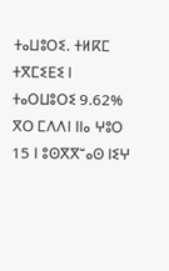ⵜⴰⵡⵓⵔⵉ. ⵜⵍⴽⵎ ⵜⴳⵎⵉⴹⵉ ⵏ ⵜⴰⵔⵡⵓⵔⵉ 9.62% ⴳⵔ ⵎⴷⴷⵏ ⵏⵏⴰ ⵖⵓⵔ 15 ⵏ ⵓⵙⴳⴳⵯⴰⵙ ⵏⵉⵖ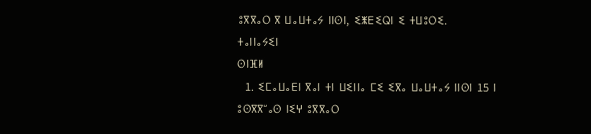ⵓⴳⴳⴰⵔ ⴳ ⵡⴰⵡⵜⴰⵢ ⵏⵏⵙⵏ, ⵉⵥⴹⵉⵕⵏ ⵉ ⵜⵡⵓⵔⵉ.
ⵜⴰⵏⵏⴰⵢⵉⵏ
ⵙⵏⴼⵍ
  1. ⵉⵎⴰⵡⴰⴹⵏ ⴳⴰⵏ ⵜⵏ ⵡⵉⵏⵏⴰ ⵎⵉ ⵉⴳⴰ ⵡⴰⵡⵜⴰⵢ ⵏⵏⵙⵏ 15 ⵏ ⵓⵙⴳⴳⵯⴰⵙ ⵏⵉⵖ ⵓⴳⴳⴰⵔ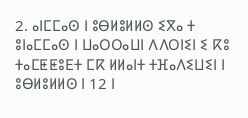2. ⴰⵏⵎⵎⴰⵙ ⵏ ⵓⴱⵍⵓⵍⵍⵙ ⵉⴳⴰ ⵜ ⵓⵏⴰⵎⵎⴰⵙ ⵏ ⵡⴰⵔⵔⴰⵡⵏ ⴷⴷⵔⵏⵉⵏ ⵉ ⴽⵓ ⵜⴰⵎⵟⵟⵓⴹⵜ ⵎⴽ ⵍⵍⴰⵏⵜ ⵜⴼⴰⴷⵉⵡⵉⵏ ⵏ ⵓⴱⵍⵓⵍⵍⵙ ⵏ 12 ⵏ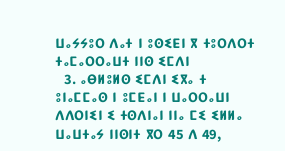ⵡⴰⵢⵢⵓⵔ ⴷⴰⵜ ⵏ ⵓⵙⵉⴹⵏ ⴳ ⵜⵓⵔⴷⵔⵜ ⵜⴰⵎⴰⵔⵔⴰⵡⵜ ⵏⵏⵙ ⵉⵎⴷⵏ
  3. ⴰⴱⵍⵓⵍⵙ ⵉⵎⴷⵏ ⵉⴳⴰ ⵜ ⵓⵏⴰⵎⵎⴰⵙ ⵏ ⵓⵎⴹⴰⵏ ⵏ ⵡⴰⵔⵔⴰⵡⵏ ⴷⴷⵔⵏⵉⵏ ⵉ ⵜⵙⴷⵏⴰⵏ ⵏⵏⴰ ⵎⵉ ⵉⵍⵍⴰ ⵡⴰⵡⵜⴰⵢ ⵏⵏⵙⵏⵜ ⴳⵔ 45 ⴷ 49,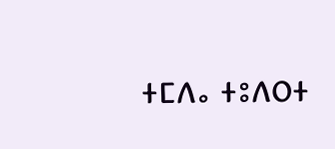ⵜⵎⴷⴰ ⵜⵓⴷⵔⵜ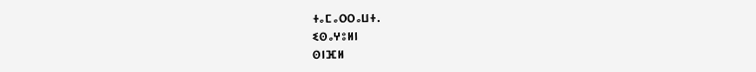ⵜⴰⵎⴰⵔⵔⴰⵡⵜ.
ⵉⵙⴰⵖⵓⵍⵏ
ⵙⵏⴼⵍ